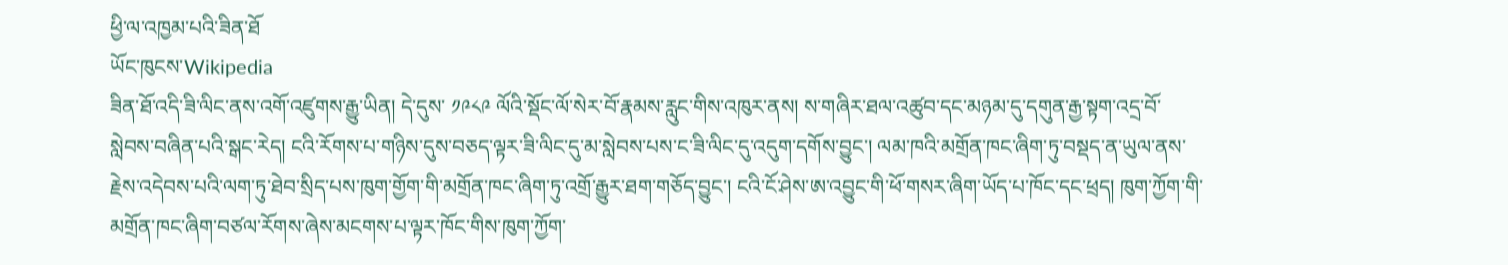ཕྱི་ལ་འཁྱམ་པའི་ཟིན་ཐོ
ཡོང་ཁུངས་Wikipedia
ཟིན་ཐོ་འདི་ཟི་ལིང་ནས་འགོ་འཛུགས་རྒྱུ་ཡིན། དེ་དུས་ ༡༩༨༩ ལོའི་སྡོང་ལོ་སེར་བོ་རྣམས་རླུང་གིས་འཁུར་ནས། ས་གཞིར་ཐལ་འཚུབ་དང་མཉམ་དུ་དགུན་རྒྱ་སྟག་འདྲ་བོ་སླེབས་བཞིན་པའི་སྒང་རེད། ངའི་རོགས་པ་གཉིས་དུས་བཅད་ལྟར་ཟི་ལིང་དུ་མ་སླེབས་པས་ང་ཟི་ལིང་དུ་འདུག་དགོས་བྱུང་། ལམ་ཁའི་མགྲོན་ཁང་ཞིག་ཏུ་བསྡད་ན་ཡུལ་ནས་རྗེས་འདེབས་པའི་ལག་ཏུ་ཐེབ་སྲིད་པས་ཁུག་གྱོག་གི་མགྲོན་ཁང་ཞིག་ཏུ་འགྲོ་རྒྱུར་ཐག་གཅོད་བྱུང་། ངའི་ངོ་ཤེས་ཨ་འབྱུང་གི་ཕོ་གསར་ཞིག་ཡོད་པ་ཁོང་དང་ཕྲད། ཁུག་ཀྱོག་གི་མགྲོན་ཁང་ཞིག་བཙལ་རོགས་ཞེས་མངགས་པ་ལྟར་ཁོང་གིས་ཁུག་ཀྱོག་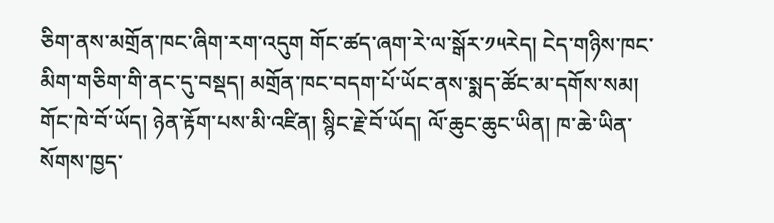ཅིག་ནས་མགྲོན་ཁང་ཞིག་རག་འདུག གོང་ཚད་ཞག་རེ་ལ་སྒོར་༡༥རེད། ངེད་གཉིས་ཁང་མིག་གཅིག་གི་ནང་དུ་བསྡད། མགྲོན་ཁང་བདག་པོ་ཡོང་ནས་སྨད་ཚོང་མ་དགོས་སམ། གོང་ཁེ་བོ་ཡོད། ཉེན་རྟོག་པས་མི་འཛིན། སྙིང་རྗེ་བོ་ཡོད། ལོ་ཆུང་ཆུང་ཡིན། ཁ་ཆེ་ཡིན་སོགས་ཁྱད་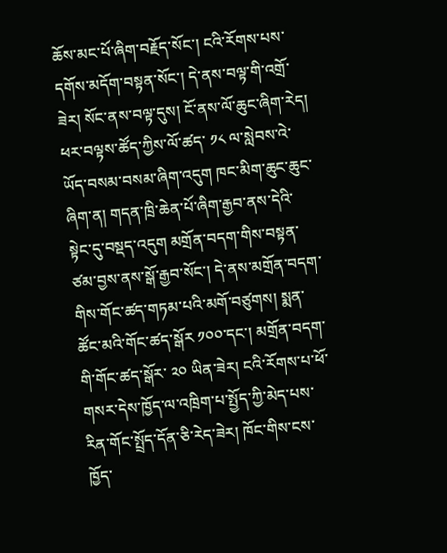ཆོས་མང་པོ་ཞིག་བརྗོད་སོང་། ངའི་རོགས་པས་དགོས་མདོག་བསྟན་སོང་། དེ་ནས་བལྟ་གི་འགྲོ་ཟེར། སོང་ནས་བལྟ་དུས། ངོ་ནས་ལོ་ཆུང་ཞིག་རེད། ཕར་བལྟས་ཚོད་ཀྱིས་ལོ་ཚད་ ༡༨ ལ་སླེབས་འེ་ཡོད་བསམ་བསམ་ཞིག་འདུག ཁང་མིག་ཆུང་ཆུང་ཞིག་ན། གདན་ཁྲི་ཆེན་པོ་ཞིག་རྒྱབ་ནས་དེའི་སྟེང་དུ་བསྡད་འདུག མགྲོན་བདག་གིས་བསྟན་ཙམ་བྱས་ནས་སྒོ་རྒྱབ་སོང་། དེ་ནས་མགྲོན་བདག་གིས་གོང་ཚད་གཏམ་པའི་མགོ་བཙུགས། སྨན་ཚོང་མའི་གོང་ཚད་སྒོར ༡༠༠་དང་། མགྲོན་བདག་གི་གོང་ཚད་སྒོར་ ༢༠ ཡིན་ཟེར། ངའི་རོགས་པ་ཕོ་གསར་དེས་ཁྱོད་ལ་འཁྲིག་པ་སྤྱོད་ཀྱི་མེད་པས་རིན་གོང་སྤྲོད་དོན་ཅི་རེད་ཟེར། ཁོང་གིས་ངས་ཁྱོད་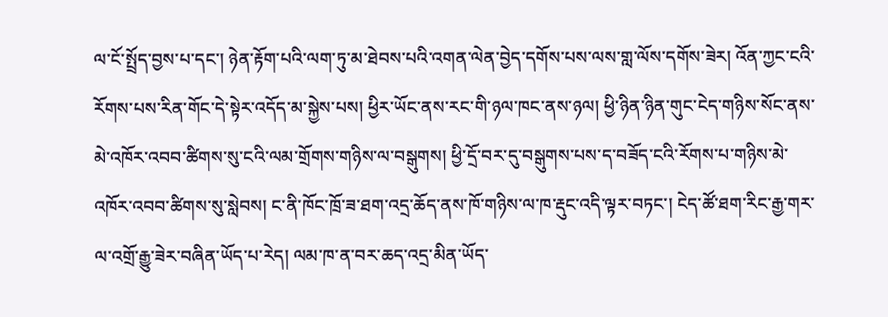ལ་ངོ་སྤྲོད་བྱས་པ་དང་། ཉེན་རྟོག་པའི་ལག་ཏུ་མ་ཐེབས་པའི་འགན་ལེན་བྱེད་དགོས་པས་ལས་གླ་ལོས་དགོས་ཟེར། འོན་ཀྱང་ངའི་རོགས་པས་རིན་གོང་དེ་སྟེར་འདོད་མ་སྐྱེས་པས། ཕྱིར་ཡོང་ནས་རང་གི་ཉལ་ཁང་ནས་ཉལ། ཕྱི་ཉིན་ཉིན་གུང་ངེད་གཉིས་སོང་ནས་མེ་འཁོར་འབབ་ཚིགས་སུ་ངའི་ལམ་གྲོགས་གཉིས་ལ་བསྒུགས། ཕྱི་དྲོ་བར་དུ་བསྒུགས་པས་ད་བཟོད་ངའི་རོགས་པ་གཉིས་མེ་འཁོར་འབབ་ཚིགས་སུ་སླེབས། ང་ནི་ཁོང་ཁྲོ་ཟ་ཐག་འདྲ་ཆོད་ནས་ཁོ་གཉིས་ལ་ཁ་རྡུང་འདི་ལྟར་བཏང་། ངེད་ཚོ་ཐག་རིང་རྒྱ་གར་ལ་འགྲོ་རྒྱུ་ཟེར་བཞིན་ཡོད་པ་རེད། ལམ་ཁ་ན་བར་ཆད་འདྲ་མིན་ཡོད་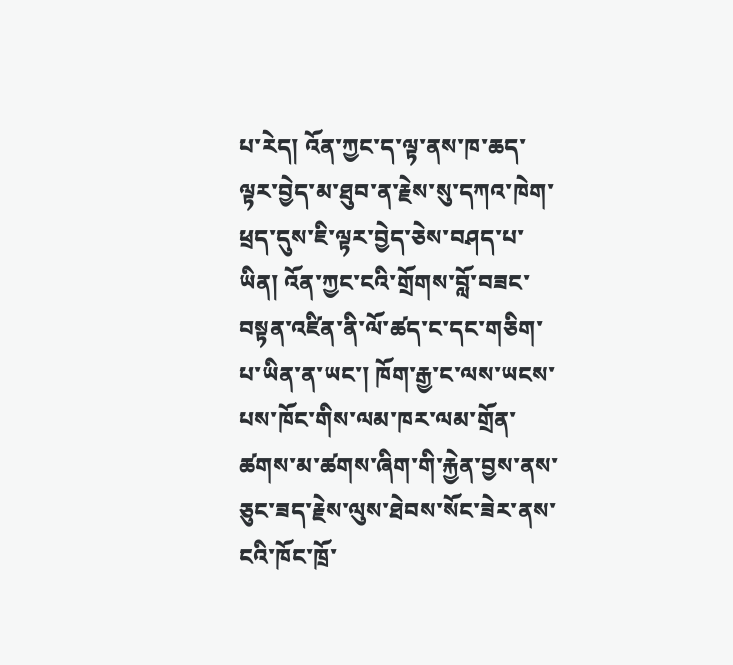པ་རེད། འོན་ཀྱང་ད་ལྟ་ནས་ཁ་ཆད་ལྟར་བྱེད་མ་ཐུབ་ན་རྗེས་སུ་དཀའ་ཁེག་ཕྲད་དུས་ཇི་ལྟར་བྱེད་ཅེས་བཤད་པ་ཡིན། འོན་ཀྱང་ངའི་གྲོགས་བློ་བཟང་བསྟན་འཛིན་ནི་ལོ་ཚད་ང་དང་གཅིག་པ་ཡིན་ན་ཡང་། ཁོག་རྒྱ་ང་ལས་ཡངས་པས་ཁོང་གིས་ལམ་ཁར་ལམ་གྲོན་ཚགས་མ་ཚགས་ཞིག་གི་རྐྱེན་བྱས་ནས་ཅུང་ཟད་རྗེས་ལུས་ཐེབས་སོང་ཟེར་ནས་ངའི་ཁོང་ཁྲོ་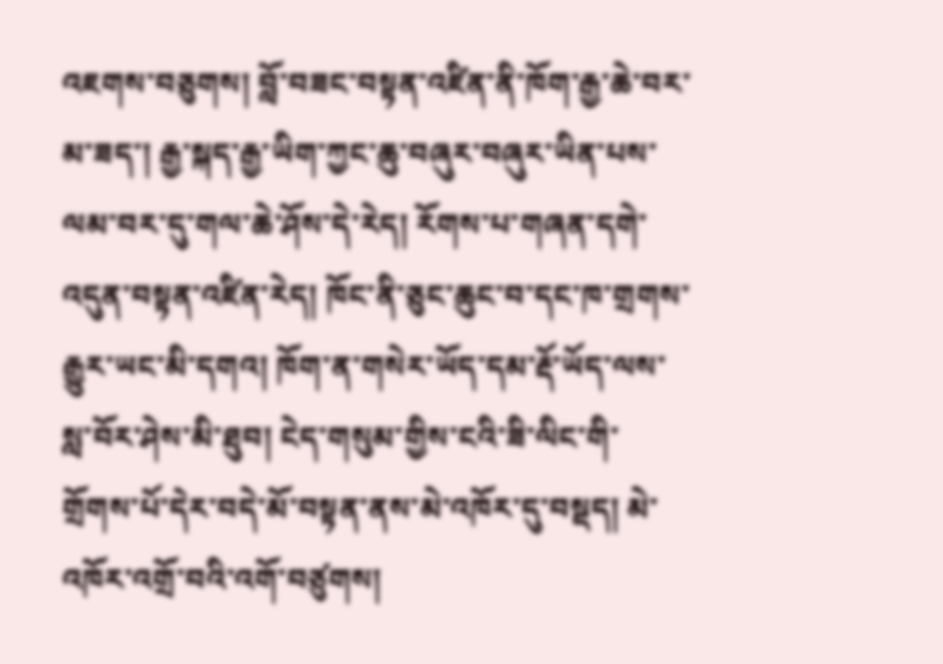འཇགས་བཅུགས། བློ་བཟང་བསྟན་འཛིན་ནི་ཁོག་རྒྱ་ཆེ་བར་མ་ཟད་། རྒྱ་སྐད་རྒྱ་ཡིག་ཀྱང་ཆུ་བཞུར་བཞུར་ཡིན་པས་ལམ་བར་དུ་གལ་ཆེ་ཤོས་དེ་རེད། རོགས་པ་གཞན་དགེ་འདུན་བསྟན་འཛིན་རེད། ཁོང་ནི་ཅུང་ཆུང་བ་དང་ཁ་གྲགས་རྒྱུར་ཡང་མི་དགའ། ཁོག་ན་གསེར་ཡོད་དམ་རྡོ་ཡོད་ལས་སླ་བོར་ཤེས་མི་ཐུབ། ངེད་གསུམ་གྱིས་ངའི་ཟི་ལིང་གི་གྲོགས་པོ་དེར་བདེ་མོ་བསྟན་ནས་མེ་འཁོར་དུ་བསྡད། མེ་འཁོར་འགྲོ་བའི་འགོ་བཙུགས།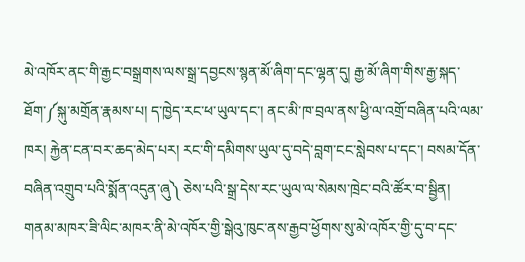མེ་འཁོར་ནང་གི་རྒྱང་བསྒྲགས་ལས་སྒྲ་དབྱངས་སྙན་མོ་ཞིག་དང་ལྷན་དུ། རྒྱ་མོ་ཞིག་གིས་རྒྱ་སྐད་ཐོག་༼སྐུ་མགྲོན་རྣམས་པ། ད་ཁྱེད་རང་ཕ་ཡུལ་དང་། ནང་མི་ཁ་བྲལ་ནས་ཕྱི་ལ་འགྲོ་བཞིན་པའི་ལམ་ཁར། རྐྱེན་ངན་བར་ཆད་མེད་པར། རང་གི་དམིགས་ཡུལ་དུ་བདེ་བླག་ངང་སླེབས་པ་དང་། བསམ་དོན་བཞིན་འགྲུབ་པའི་སྨོན་འདུན་ཞུ༽ ཅེས་པའི་སྒྲ་དེས་རང་ཡུལ་ལ་སེམས་ཁྲེང་བའི་ཚོར་བ་སྦྱིན། གནམ་མཁར་ཟི་ལིང་མཁར་ནི་མེ་འཁོར་གྱི་སྒེའུ་ཁུང་ནས་རྒྱབ་ཕྱོགས་སུ་མེ་འཁོར་གྱི་དུ་བ་དང་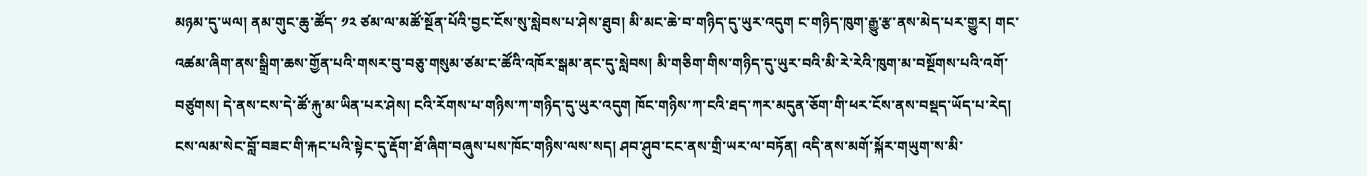མཉམ་དུ་ཡལ། ནམ་གུང་ཆུ་ཚོད་ ༡༢ ཙམ་ལ་མཚོ་སྔོན་པོའི་བྱང་ངོས་སུ་སླེབས་པ་ཤེས་ཐུབ། མི་མང་ཆེ་བ་གཉིད་དུ་ཡུར་འདུག ང་གཉིད་ཁུག་རྒྱུ་རྩ་ནས་མེད་པར་གྱུར། གང་འཚམ་ཞིག་ནས་སྒྲིག་ཆས་གྱོན་པའི་གསར་བུ་བཅུ་གསུམ་ཙམ་ང་ཚོའི་འཁོར་སྒམ་ནང་དུ་སླེབས། མི་གཅིག་གིས་གཉིད་དུ་ཡུར་བའི་མི་རེ་རེའི་ཁུག་མ་བསྔོགས་པའི་འགོ་བཙུགས། དེ་ནས་ངས་དེ་ཚོ་རྐུ་མ་ཡིན་པར་ཤེས། ངའི་རོགས་པ་གཉིས་ཀ་གཉིད་དུ་ཡུར་འདུག ཁོང་གཉིས་ཀ་ངའི་ཐད་ཀར་མདུན་ཅོག་གི་ཕར་ངོས་ནས་བསྡད་ཡོད་པ་རེད། ངས་ལམ་སེང་བློ་བཟང་གི་རྐང་པའི་སྟེང་དུ་རྡོག་ཐོ་ཞིག་བཞུས་པས་ཁོང་གཉིས་ལས་སད། ཤབ་ཤུབ་ངང་ནས་གྲི་ཡར་ལ་བཏོན། འདི་ནས་མགོ་སྐོར་གཡུག་ས་མི་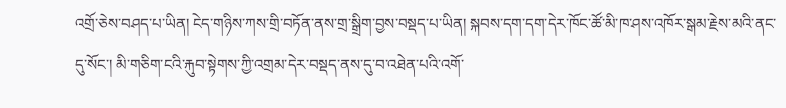འགྲོ་ཅེས་བཤད་པ་ཡིན། ངེད་གཉིས་ཀས་གྲི་བཏོན་ནས་གྲ་སྒྲིག་བྱས་བསྡད་པ་ཡིན། སྐབས་དག་དག་དེར་ཁོང་ཚོ་མི་ཁ་ཤས་འཁོར་སྒམ་རྗེས་མའི་ནང་དུ་སོང་། མི་གཅིག་ངའི་རྐུབ་སྟེགས་ཀྱི་འགྲམ་དེར་བསྡད་ནས་དུ་བ་འཐེན་པའི་འགོ་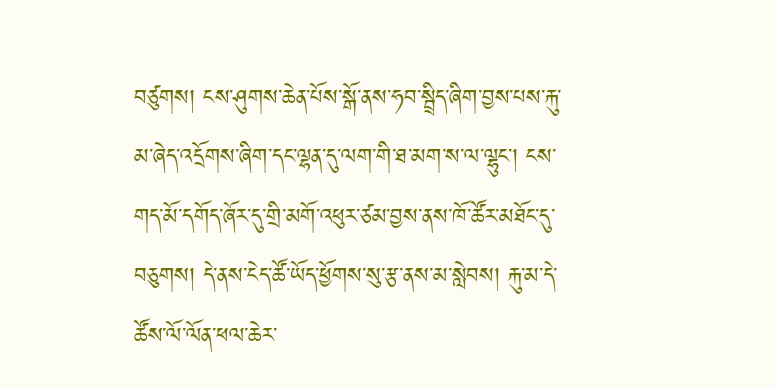བཙུགས། ངས་ཤུགས་ཆེན་པོས་སྒོ་ནས་ཧབ་སྦྲིད་ཞིག་བྱས་པས་རྐུ་མ་ཞེད་འདྲོགས་ཞིག་དང་ལྷན་དུ་ལག་གི་ཐ་མག་ས་ལ་ལྷུང་། ངས་གད་མོ་དགོད་ཞོར་དུ་གྲི་མགོ་འཕུར་ཙམ་བྱས་ནས་ཁོ་ཚོར་མཐོང་དུ་བཅུགས། དེ་ནས་ངེད་ཚོ་ཡོད་ཕྱོགས་སུ་རྩ་ནས་མ་སླེབས། རྐུ་མ་དེ་ཚོས་ལོ་ལོན་ཕལ་ཆེར་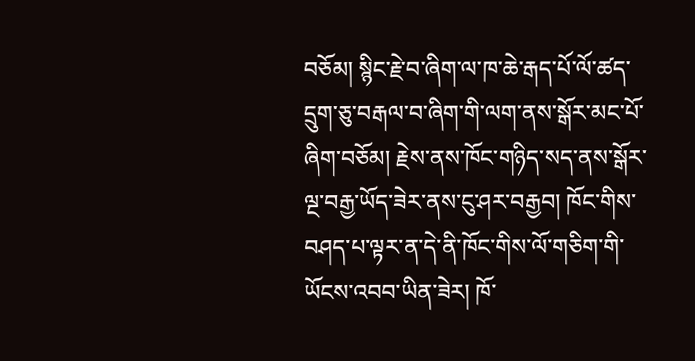བཅོམ། སྙིང་རྗེ་བ་ཞིག་ལ་ཁ་ཆེ་རྒད་པོ་ལོ་ཚད་དྲུག་ཅུ་བརྒལ་བ་ཞིག་གི་ལག་ནས་སྒོར་མང་པོ་ཞིག་བཅོམ། རྗེས་ནས་ཁོང་གཉིད་སད་ནས་སྒོར་ལྔ་བརྒྱ་ཡོད་ཟེར་ནས་ངུ་ཤར་བརྒྱབ། ཁོང་གིས་བཤད་པ་ལྟར་ན་དེ་ནི་ཁོང་གིས་ལོ་གཅིག་གི་ཡོངས་འབབ་ཡིན་ཟེར། ཁོ་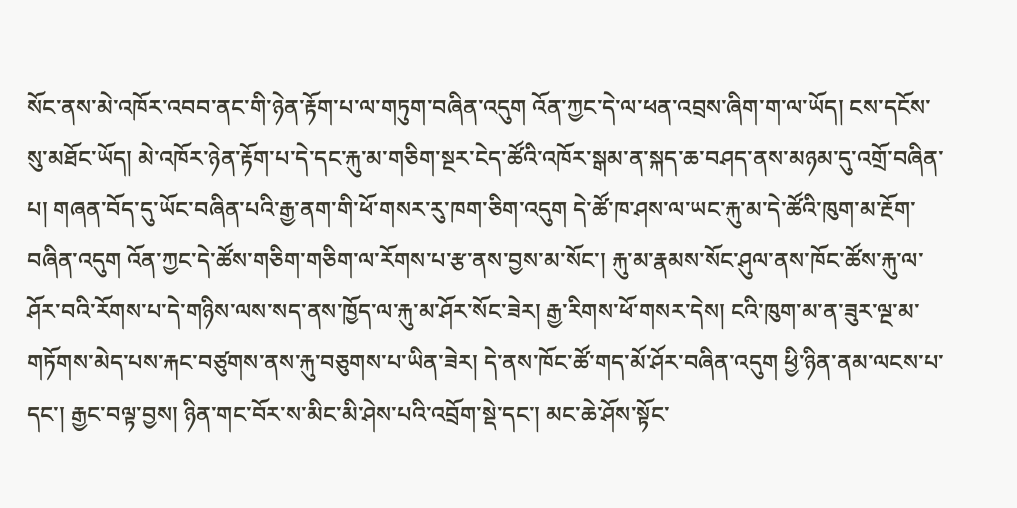སོང་ནས་མེ་འཁོར་འབབ་ནང་གི་ཉེན་རྟོག་པ་ལ་གཏུག་བཞིན་འདུག འོན་ཀྱང་དེ་ལ་ཕན་འབྲས་ཞིག་ག་ལ་ཡོད། ངས་དངོས་སུ་མཐོང་ཡོད། མེ་འཁོར་ཉེན་རྟོག་པ་དེ་དང་རྐུ་མ་གཅིག་སྔར་ངེད་ཚོའི་འཁོར་སྒམ་ན་སྐད་ཆ་བཤད་ནས་མཉམ་དུ་འགྲོ་བཞིན་པ། གཞན་བོད་དུ་ཡོང་བཞིན་པའི་རྒྱ་ནག་གི་ཕོ་གསར་རུ་ཁག་ཅིག་འདུག དེ་ཚོ་ཁ་ཤས་ལ་ཡང་རྐུ་མ་དེ་ཚོའི་ཁུག་མ་རྔོག་བཞིན་འདུག འོན་ཀྱང་དེ་ཚོས་གཅིག་གཅིག་ལ་རོགས་པ་རྩ་ནས་བྱས་མ་སོང་། རྐུ་མ་རྣམས་སོང་ཤུལ་ནས་ཁོང་ཚོས་རྐུ་ལ་ཤོར་བའི་རོགས་པ་དེ་གཉིས་ལས་སད་ནས་ཁྱོད་ལ་རྐུ་མ་ཤོར་སོང་ཟེར། རྒྱ་རིགས་ཕོ་གསར་དེས། ངའི་ཁུག་མ་ན་ཟུར་ལྔ་མ་གཏོགས་མེད་པས་རྐང་བཙུགས་ནས་རྐུ་བཅུགས་པ་ཡིན་ཟེར། དེ་ནས་ཁོང་ཚོ་གད་མོ་ཤོར་བཞིན་འདུག ཕྱི་ཉིན་ནམ་ལངས་པ་དང་། རྒྱང་བལྟ་བྱས། ཉིན་གང་བོར་ས་མིང་མི་ཤེས་པའི་འབྲོག་སྡེ་དང་། མང་ཆེ་ཤོས་སྟོང་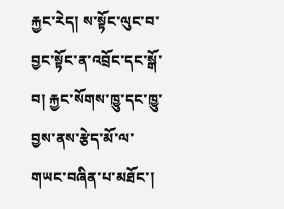རྐྱང་རེད། ས་སྟོང་ལུང་བ་བྱང་སྟོང་ན་འབྲོང་དང་སྒོ་བ། རྐྱང་སོགས་ཁྱུ་དང་ཁྱུ་བྱས་ནས་རྩེད་མོ་ལ་གཡང་བཞིན་པ་མཐོང་།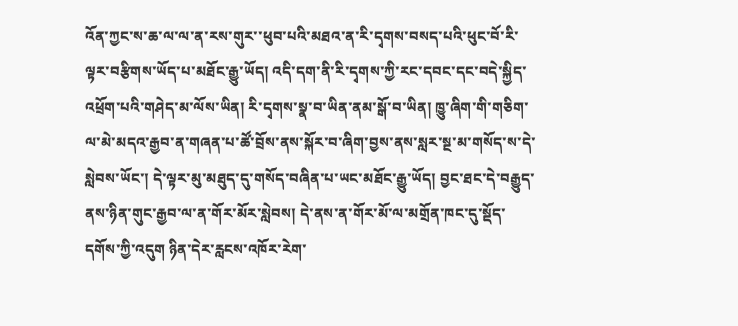འོན་ཀྱང་ས་ཆ་ལ་ལ་ན་རས་གུར་་ཕུབ་པའི་མཐའ་ན་རི་དྭགས་བསད་པའི་ཕུང་བོ་རི་ལྟར་བརྩིགས་ཡོད་པ་མཐོང་རྒྱུ་ཡོད། འདི་དག་ནི་རི་དྭགས་ཀྱི་རང་དབང་དང་བདེ་སྐྱིད་འཕྲོག་པའི་གཤེད་མ་ལོས་ཡིན། རི་དྭགས་སྣ་བ་ཡིན་ནམ་སྒོ་བ་ཡིན། ཁྱུ་ཞིག་གི་གཅིག་ལ་མེ་མདའ་རྒྱབ་ན་གཞན་པ་ཚོ་བྲོས་ནས་སྐོར་བ་ཞིག་བྱས་ནས་སླར་སྔ་མ་གསོད་ས་དེ་སླེབས་ཡོང་། དེ་ལྟར་མུ་མཐུད་དུ་གསོད་བཞིན་པ་ཡང་མཐོང་རྒྱུ་ཡོད། བྱང་ཐང་དེ་བརྒྱུད་ནས་ཉིན་གུང་རྒྱབ་ལ་ན་གོར་མོར་སླེབས། དེ་ནས་ན་གོར་མོ་ལ་མགྲོན་ཁང་དུ་སྡོད་དགོས་ཀྱི་འདུག ཉིན་དེར་རླངས་འཁོར་རེག་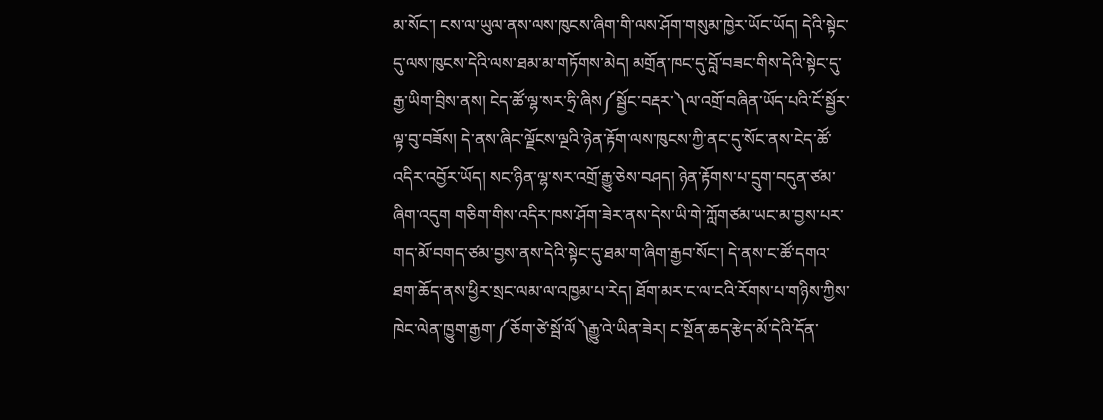མ་སོང་། ངས་ལ་ཡུལ་ནས་ལས་ཁུངས་ཞིག་གི་ལས་ཤོག་གསུམ་ཁྱེར་ཡོང་ཡོད། དེའི་སྟེང་དུ་ལས་ཁུངས་དེའི་ལས་ཐམ་མ་གཏོགས་མེད། མགྲོན་ཁང་དུ་བློ་བཟང་གིས་དེའི་སྟེང་དུ་རྒྱ་ཡིག་བྲིས་ནས། ངེད་ཚོ་ལྷ་སར་ཧྲི་ཞིས༼སྦྱོང་བརྡར་༽ལ་འགྲོ་བཞིན་ཡོད་པའི་ངོ་སྦྱོར་ལྟ་བུ་བཟོས། དེ་ནས་ཞིང་ལྗོངས་ལྔའི་ཉེན་རྟོག་ལས་ཁུངས་ཀྱི་ནང་དུ་སོང་ནས་ངེད་ཚོ་འདིར་འབྱོར་ཡོད། སང་ཉིན་ལྷ་སར་འགྲོ་རྒྱུ་ཅེས་བཤད། ཉེན་རྟོགས་པ་དྲུག་བདུན་ཙམ་ཞིག་འདུག གཅིག་གིས་འདིར་ཁས་ཤོག་ཟེར་ནས་དེས་ཡི་གེ་ཀློགཙམ་ཡང་མ་བྱས་པར་གད་མོ་བགད་ཙམ་བྱས་ནས་དེའི་སྟེང་དུ་ཐམ་ག་ཞིག་རྒྱབ་སོང་། དེ་ནས་ང་ཚོ་དགའ་ཐག་ཆོད་ནས་ཕྱིར་སྲང་ལམ་ལ་འཁྱམ་པ་རེད། ཐོག་མར་ང་ལ་ངའི་རོགས་པ་གཉིས་ཀྱིས་ཁེང་ལེན་ཁྱུག་རྒྱག་༼ཅོག་ཙེ་སྦོ་ལོ༽རྒྱུ་འེ་ཡིན་ཟེར། ང་སྔོན་ཆད་རྩེད་མོ་དེའི་དོན་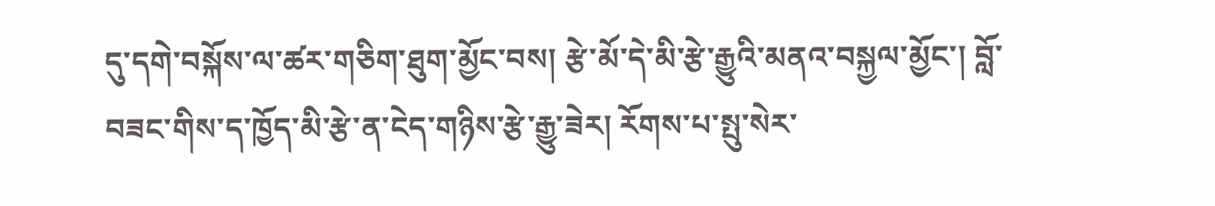དུ་དགེ་བསྐོས་ལ་ཚར་གཅིག་ཐུག་མྱོང་བས། རྩེ་མོ་དེ་མི་རྩེ་རྒྱུའི་མནའ་བསྐྱལ་མྱོང་། བློ་བཟང་གིས་ད་ཁྱོད་མི་རྩེ་ན་ངེད་གཉིས་རྩེ་རྒྱུ་ཟེར། རོགས་པ་སྤུ་སེར་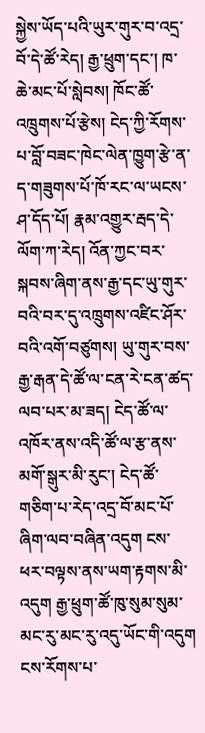སྐྱེས་ཡོད་པའི་ཡུར་གུར་བ་འདྲ་བོ་དེ་ཚོ་རེད། རྒྱ་ཕྲུག་དང་། ཁ་ཆེ་མང་པོ་སླེབས། ཁོང་ཚོ་འཁྲུགས་པོ་རྩེས། ངེད་ཀྱི་རོགས་པ་བློ་བཟང་ཁེང་ལེན་ཁྱུག་རྩེ་ན་ད་གཟུགས་པོ་ཁོ་རང་ལ་ཡངས་ཤ་དོད་པོ། རྣམ་འགྱུར་རྦད་དེ་ལོག་ཀ་རེད། འོན་ཀྱང་བར་སྐབས་ཞིག་ནས་རྒྱ་དང་ཡུ་གུར་བའི་བར་དུ་འཁྲུགས་འཛིང་ཤོར་བའི་འགོ་བཙུགས། ཡུ་གུར་བས་རྒྱ་རྒན་དེ་ཚོ་ལ་ངན་རེ་ངན་ཚད་ལབ་པར་མ་ཟད། ངེད་ཚོ་ལ་འཁོར་ནས་འདི་ཚོ་ལ་རྩ་ནས་མགོ་སྒུར་མི་རུང་། ངེད་ཚོ་གཅིག་པ་རེད་འདྲ་བོ་མང་པོ་ཞིག་ལབ་བཞིན་འདུག ངས་ཕར་བལྟས་ནས་ཡག་རྟགས་མི་འདུག རྒྱ་ཕྲུག་ཚོ་ཁུ་སུམ་སུམ་མང་རུ་མང་རུ་འདུ་ཡོང་གི་འདུག ངས་རོགས་པ་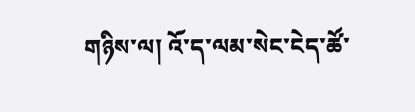གཉིས་ལ། འོ་ད་ལམ་སེང་ངེད་ཚོ་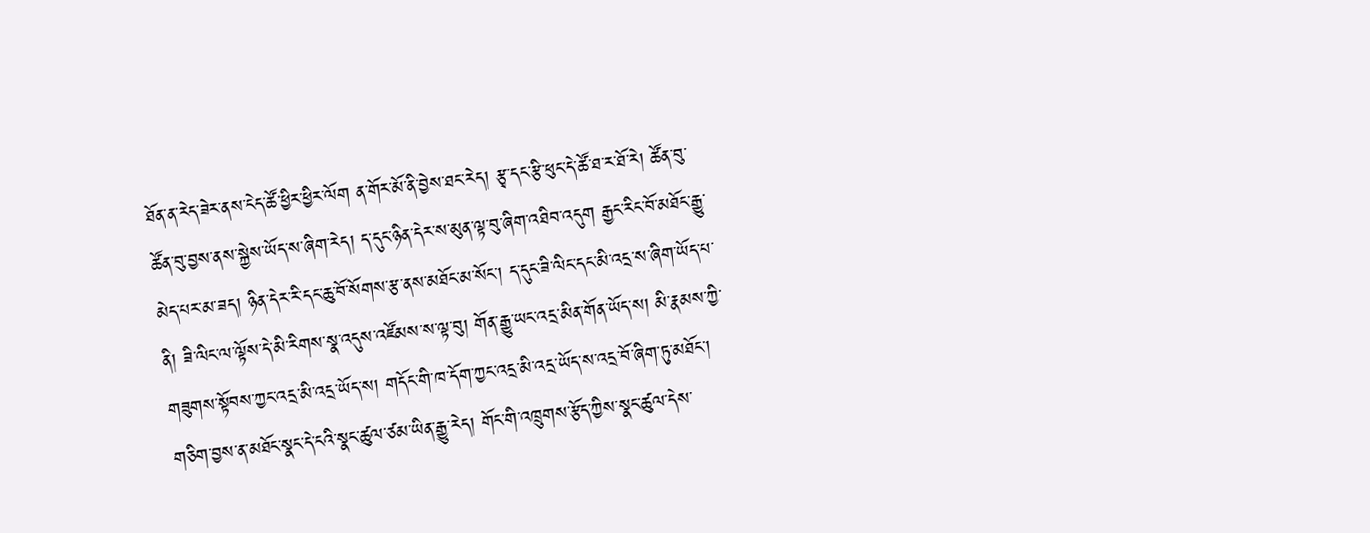ཐོན་ན་རེད་ཟེར་ནས་ངེད་ཚོ་ཕྱིར་ཕྱིར་ལོག ན་གོར་མོ་ནི་བྱེས་ཐང་རེད། རྩྭ་དང་རྩི་ཕུང་དེ་ཚོ་ཐ་ར་ཐོ་རེ། ཚོན་བུ་ཚོན་བུ་བྱས་ནས་སྐྱེས་ཡོད་ས་ཞིག་རེད། ད་དུང་ཉིན་དེར་ས་མུན་ལྟ་བུ་ཞིག་འཐིབ་འདུག རྒྱང་རིང་བོ་མཐོང་རྒྱུ་མེད་པར་མ་ཟད། ཉིན་དེར་རི་དང་ཆུ་བོ་སོགས་རྩ་ནས་མཐོང་མ་སོང་། ད་དུང་ཟི་ལིང་དང་མི་འདྲ་ས་ཞིག་ཡོད་པ་ནི། ཟི་ལིང་ལ་ལྟོས་དེ་མི་རིགས་སྣ་འདུས་འཛོམས་ས་ལྟ་བུ། གོན་རྒྱུ་ཡང་འདྲ་མིན་གོན་ཡོད་ས། མི་རྣམས་ཀྱི་གཟུགས་སྟོབས་ཀྱང་འདྲ་མི་འདྲ་ཡོད་ས། གདོང་གི་ཁ་དོག་ཀྱང་འདྲ་མི་འདྲ་ཡོད་ས་འདྲ་བོ་ཞིག་ཏུ་མཐོང་། གཅིག་བྱས་ན་མཐོང་སྣང་དེ་ངའི་སྣང་ཚུལ་ཙམ་ཡིན་རྒྱུ་རེད། གོང་གི་འཁྲུགས་རྩོད་ཀྱིས་སྣང་ཚུལ་དེས་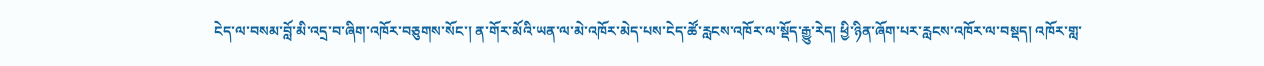ངེད་ལ་བསམ་བློ་མི་འདྲ་བ་ཞིག་འཁོར་བཅུགས་སོང་། ན་གོར་མོའི་ཡན་ལ་མེ་འཁོར་མེད་པས་ངེད་ཚོ་རླངས་འཁོར་ལ་སྡོད་རྒྱུ་རེད། ཕྱི་ཉིན་ཞོག་པར་རླངས་འཁོར་ལ་བསྡད། འཁོར་གླ་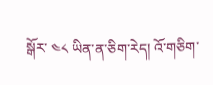སྒོར་ ༤༨ ཡིན་ན་ཅིག་རེད། འོ་གཅིག་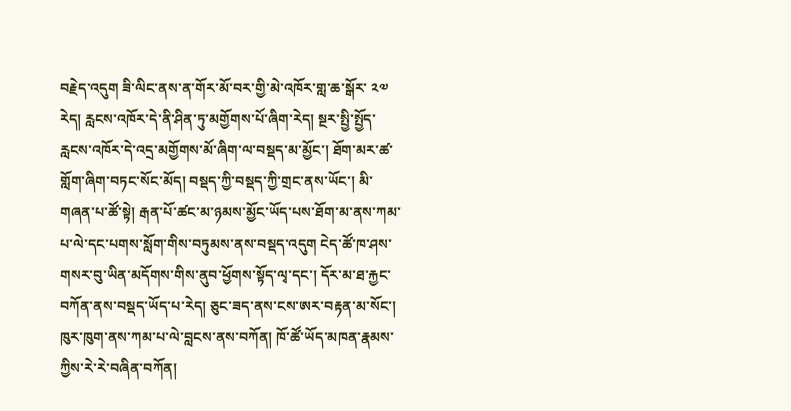བརྗེད་འདུག ཟི་ལིང་ནས་ན་གོར་མོ་བར་གྱི་མེ་འཁོར་གླ་ཆ་སྒོར་ ༢༧ རེད། རླངས་འཁོར་དེ་ནི་ཤིན་ཏུ་མགྱོགས་པོ་ཞིག་རེད། སྔར་སྤྱི་སྤྱོད་རླངས་འཁོར་དེ་འདྲ་མགྱོགས་མོ་ཞིག་ལ་བསྡད་མ་མྱོང་། ཐོག་མར་ཚ་གློག་ཞིག་བཏང་སོང་མོད། བསྡད་ཀྱི་བསྡད་ཀྱི་གྲང་ནས་ཡོང་། མི་གཞན་པ་ཚོ་སྟེ། རྒན་པོ་ཚང་མ་ཉམས་མྱོང་ཡོད་པས་ཐོག་མ་ནས་ཀམ་པ་ལེ་དང་པགས་སློག་གིས་བཏུམས་ནས་བསྡད་འདུག ངེད་ཚོ་ཁ་ཤས་གསར་བུ་ཡིན་མདོགས་གིས་ནུབ་ཕྱོགས་སྟོད་ལྭ་དང་། དོར་མ་ཐ་རྐྱང་བཀོན་ནས་བསྡད་ཡོད་པ་རེད། ཅུང་ཟད་ནས་ངས་ཨར་བརྟན་མ་སོང་། ཁུར་ཁུག་ནས་ཀམ་པ་ལེ་བླངས་ནས་བཀོན། ཁོ་ཚོ་ཡོད་མཁན་རྣམས་ཀྱིས་རེ་རེ་བཞིན་བཀོན།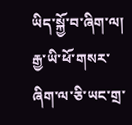ཡིད་སྐྱོ་བ་ཞིག་ལ། རྒྱ་ཡི་ཕོ་གསར་ཞིག་ལ་ཅི་ཡང་གྲ་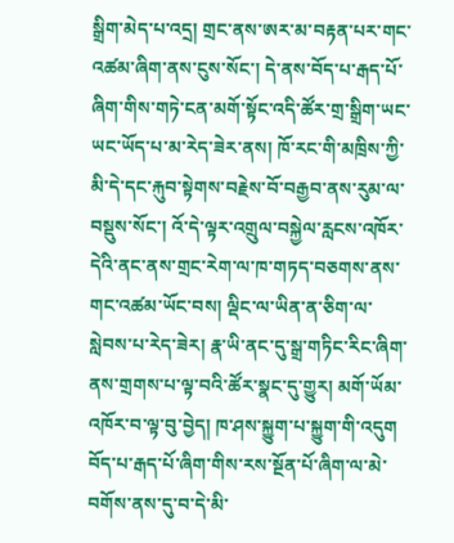སྒྲིག་མེད་པ་འདྲ། གྲང་ནས་ཨར་མ་བརྟན་པར་གང་འཚམ་ཞིག་ནས་ངུས་སོང་། དེ་ནས་བོད་པ་རྒད་པོ་ཞིག་གིས་གཏེ་ངན་མགོ་སྟོང་འདི་ཚོར་གྲ་སྒྲིག་ཡང་ཡང་ཡོད་པ་མ་རེད་ཟེར་ནས། ཁོ་རང་གི་མཁྲིས་ཀྱི་མི་དེ་དང་རྐུབ་སྟེགས་བརྗེས་བོ་བརྒྱབ་ནས་རུམ་ལ་བསྡུས་སོང་། འོ་དེ་ལྟར་འགྲུལ་བསྐྱེལ་རླངས་འཁོར་དེའི་ནང་ནས་གྲང་རེག་ལ་ཁ་གཏད་བཅགས་ནས་གང་འཚམ་ཡོང་བས། ལྡིང་ལ་ཡིན་ན་ཅིག་ལ་སླེབས་པ་རེད་ཟེར། རྣ་ཡི་ནང་དུ་སྒྲ་གཏིང་རིང་ཞིག་ནས་གྲགས་པ་ལྟ་བའི་ཚོར་སྣང་དུ་གྱུར། མགོ་ཡོམ་འཁོར་བ་ལྟ་བུ་བྱེད། ཁ་ཤས་སྐྱུག་པ་སྐྱུག་གི་འདུག བོད་པ་རྒད་པོ་ཞིག་གིས་རས་སྔོན་པོ་ཞིག་ལ་མེ་བགོས་ནས་དུ་བ་དེ་མི་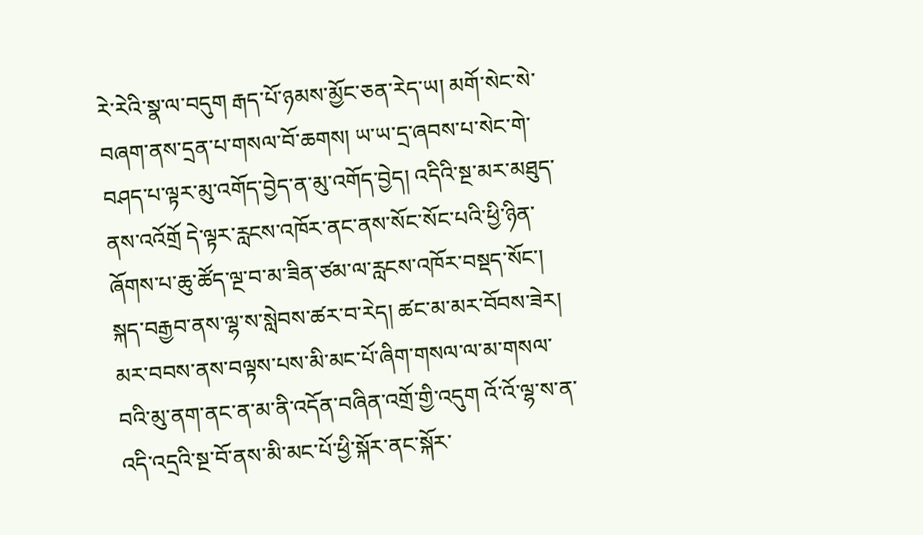རེ་རེའི་སྣ་ལ་བདུག རྒད་པོ་ཉམས་མྱོང་ཅན་རེད་ཡ། མགོ་སེང་སེ་བཞག་ནས་དྲན་པ་གསལ་བོ་ཆགས། ཡ་ཡ་དྲ་ཞབས་པ་སེང་གེ་བཤད་པ་ལྟར་མུ་འགོད་བྱེད་ན་མུ་འགོད་བྱེད། འདིའི་སྔ་མར་མཐུད་ནས་འའོགྲོ དེ་ལྟར་རླངས་འཁོར་ནང་ནས་སོང་སོང་པའི་ཕྱི་ཉིན་ཞོགས་པ་ཆུ་ཚོད་ལྔ་བ་མ་ཟིན་ཙམ་ལ་རླངས་འཁོར་བསྡད་སོང་། སྐད་བརྒྱབ་ནས་ལྷ་ས་སླེབས་ཚར་བ་རེད། ཚང་མ་མར་བོབས་ཟེར། མར་བབས་ནས་བལྟས་པས་མི་མང་པོ་ཞིག་གསལ་ལ་མ་གསལ་བའི་མུ་ནག་ནང་ན་མ་ནི་འདོན་བཞིན་འགྲོ་གྱི་འདུག འོ་འོ་ལྷ་ས་ན་འདི་འདྲའི་སྔ་བོ་ནས་མི་མང་པོ་ཕྱི་སྐོར་ནང་སྐོར་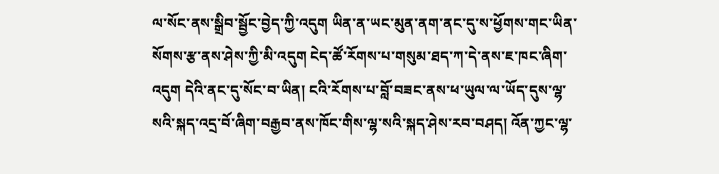ལ་སོང་ནས་སྒྲིབ་སྦྱོང་བྱེད་ཀྱི་འདུག ཡིན་ན་ཡང་མུན་ནག་ནང་དུ་ས་ཕྱོགས་གང་ཡིན་སོགས་རྩ་ནས་ཤེས་ཀྱི་མི་འདུག ངེད་ཚོ་རོགས་པ་གསུམ་ཐད་ཀ་དེ་ནས་ཇ་ཁང་ཞིག་འདུག དེའི་ནང་དུ་སོང་བ་ཡིན། ངའི་རོགས་པ་བློ་བཟང་ནས་ཕ་ཡུལ་ལ་ཡོད་དུས་ལྷ་སའི་སྐད་འདྲ་བོ་ཞིག་བརྒྱབ་ནས་ཁོང་གིས་ལྷ་སའི་སྐད་ཤེས་རབ་བཤད། འོན་ཀྱང་ལྷ་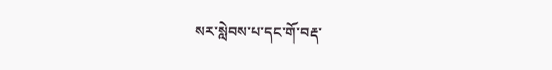སར་སླེབས་པ་དང་གོ་བརྡ་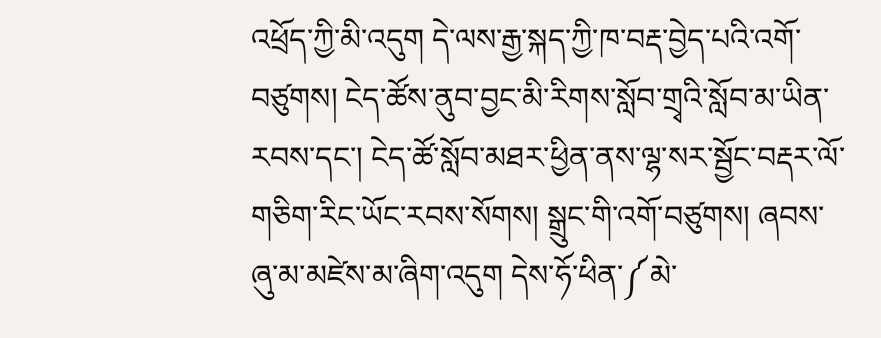འཕྲོད་ཀྱི་མི་འདུག དེ་ལས་རྒྱ་སྐད་ཀྱི་ཁ་བརྡ་བྱེད་པའི་འགོ་བཙུགས། ངེད་ཚོས་ནུབ་བྱང་མི་རིགས་སློབ་གྲྭའི་སློབ་མ་ཡིན་རབས་དང་། ངེད་ཚོ་སློབ་མཐར་ཕྱིན་ནས་ལྷ་སར་སྦྱོང་བརྡར་ལོ་གཅིག་རིང་ཡོང་རབས་སོགས། སྒྲུང་གི་འགོ་བཙུགས། ཞབས་ཞུ་མ་མཛེས་མ་ཞིག་འདུག དེས་ཧོ་ཕིན་༼མེ་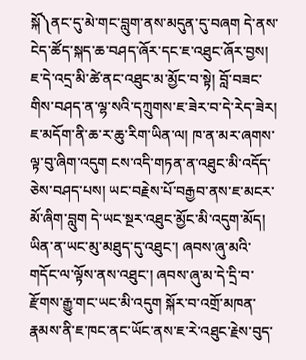སྐོ༽ནང་དུ་མེ་གང་བླུག་ནས་མདུན་དུ་བཞག དེ་ནས་ངེད་ཚོད་སྐད་ཆ་བཤད་ཞོར་དང་ཇ་འཐུང་ཞོར་བྱས། ཇ་དེ་འདྲ་མི་ཚེ་ནང་འཐུང་མ་མྱོང་བ་སྟེ། བློ་བཟང་གིས་བཤད་ན་ལྷ་སའི་དཀྲུགས་ཇ་ཟེར་བ་དེ་རེད་ཟེར། ཇ་མདོག་ནི་ཆ་ར་ཆུ་རིག་ཡིན་ལ། ཁ་ན་མར་ཞགས་ལྟ་བུ་ཞིག་འདུག ངས་འདི་གཏན་ན་འཐུང་མི་འདོད་ཅེས་བཤད་པས། ཡང་བརྗེས་པོ་བརྒྱབ་ནས་ཇ་མངར་མོ་ཞིག་བླུག དེ་ཡང་སྔར་འཐུང་མྱོང་མི་འདུག་མོད། ཡིན་ན་ཡང་མུ་མཐུད་དུ་འཐུང་། ཞབས་ཞུ་མའི་གདོང་ལ་ལྟོས་ནས་འཐུང་། ཞབས་ཞུ་མ་དེ་དྲི་བ་རྫོགས་རྒྱུ་གང་ཡང་མི་འདུག སྐོར་བ་འགྲོ་མཁན་རྣམས་ནི་ཇ་ཁང་ནང་ཡོང་ནས་ཇ་རེ་འཐུང་རྗེས་བུད་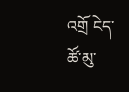འགྲོ ངེད་ཚོ་མུ་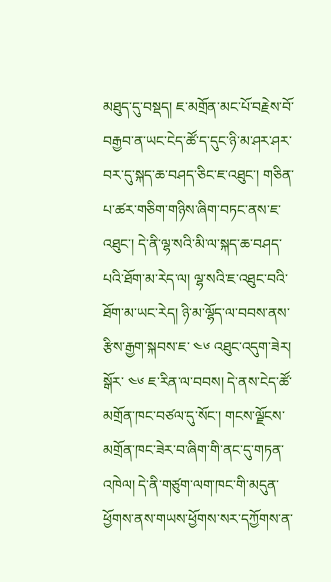མཐུད་དུ་བསྡད། ཇ་མགྲོན་མང་པོ་བརྗེས་བོ་བརྒྱབ་ན་ཡང་ངེད་ཚོ་ད་དུང་ཉི་མ་ཤར་ཤར་བར་དུ་སྐད་ཆ་བཤད་ཅིང་ཇ་འཐུང་། གཅིན་པ་ཚར་གཅིག་གཉིས་ཞིག་བཏང་ནས་ཇ་འཐུང་། དེ་ནི་ལྷ་སའི་མི་ལ་སྐད་ཆ་བཤད་པའི་ཐོག་མ་རེད་ལ། ལྷ་སའི་ཇ་འཐུང་བའི་ཐོག་མ་ཡང་རེད། ཉི་མ་ལྷོད་ལ་བབས་ནས་རྩིས་རྒྱག་སྐབས་ཇ་ ༤༦ འཐུང་འདུག་ཟེར། སྒོར་ ༤༦ ཇ་རིན་ལ་བབས། དེ་ནས་ངེད་ཚོ་མགྲོན་ཁང་བཙལ་དུ་སོང་། གངས་ལྗོངས་མགྲོན་ཁང་ཟེར་བ་ཞིག་གི་ནང་དུ་གཏན་འཁེལ། དེ་ནི་གཙུག་ལག་ཁང་གི་མདུན་ཕྱོགས་ནས་གཡས་ཕྱོགས་སར་དཀྱོགས་ན་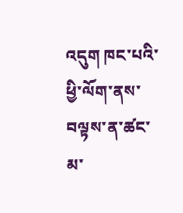འདུག ཁང་པའི་ཕྱི་ལོག་ནས་བལྟས་ན་ཚང་མ་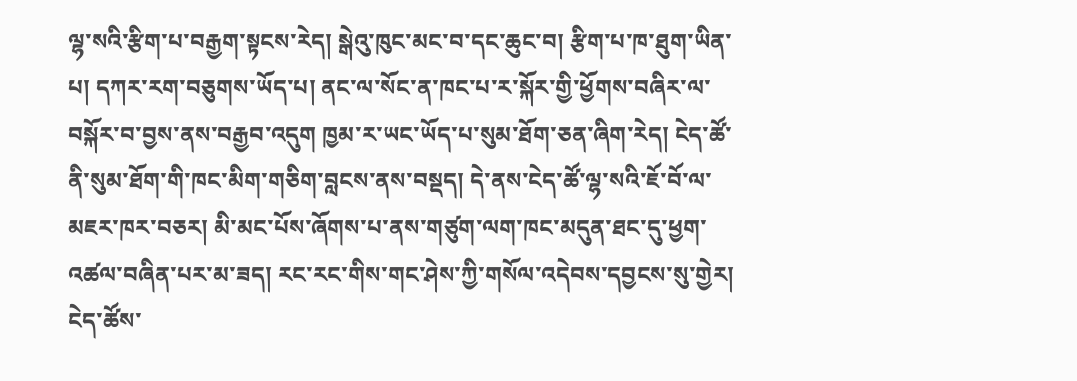ལྷ་སའི་རྩིག་པ་བརྒྱག་སྟངས་རེད། སྒེའུ་ཁུང་མང་བ་དང་ཆུང་བ། རྩིག་པ་ཁ་ཐུག་ཡིན་པ། དཀར་རག་བཅུགས་ཡོད་པ། ནང་ལ་སོང་ན་ཁང་པ་ར་སྐོར་གྱི་ཕྱོགས་བཞིར་ལ་བསྐོར་བ་བྱས་ནས་བརྒྱབ་འདུག ཁྱམ་ར་ཡང་ཡོད་པ་སུམ་ཐོག་ཅན་ཞིག་རེད། ངེད་ཚོ་ནི་སུམ་ཐོག་གི་ཁང་མིག་གཅིག་བླངས་ནས་བསྡད། དེ་ནས་ངེད་ཚོ་ལྷ་སའི་ཇོ་བོ་ལ་མཇར་ཁར་བཅར། མི་མང་པོས་ཞོགས་པ་ནས་གཙུག་ལག་ཁང་མདུན་ཐང་དུ་ཕྱག་འཚལ་བཞིན་པར་མ་ཟད། རང་རང་གིས་གང་ཤེས་ཀྱི་གསོལ་འདེབས་དབྱངས་སུ་གྱེར། ངེད་ཚོས་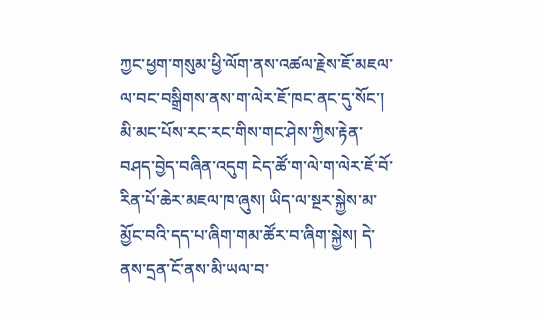ཀྱང་ཕྱག་གསུམ་ཕྱི་ལོག་ནས་འཚལ་རྗེས་ཇོ་མཇལ་ལ་བང་བསྒྲིགས་ནས་ག་ལེར་ཇོ་ཁང་ནང་དུ་སོང་། མི་མང་པོས་རང་རང་གིས་གང་ཤེས་ཀྱིས་རྟེན་བཤད་བྱེད་བཞིན་འདུག ངེད་ཚོ་ག་ལེ་ག་ལེར་ཇོ་བོ་རིན་པོ་ཆེར་མཇལ་ཁ་ཞུས། ཡིད་ལ་སྔར་སྐྱེས་མ་མྱོང་བའི་དད་པ་ཞིག་གམ་ཚོར་བ་ཞིག་སྐྱེས། དེ་ནས་དྲན་ངོ་ནས་མི་ཡལ་བ་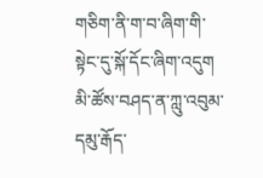གཅིག་ནི་ག་བ་ཞིག་གི་སྟེང་དུ་སྐོ་དོང་ཞིག་འདུག མི་ཚོས་བཤད་ན་ཀླུ་འབུམ་དམུ་རྒོད་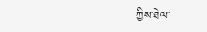ཀྱིས་ཐེལ་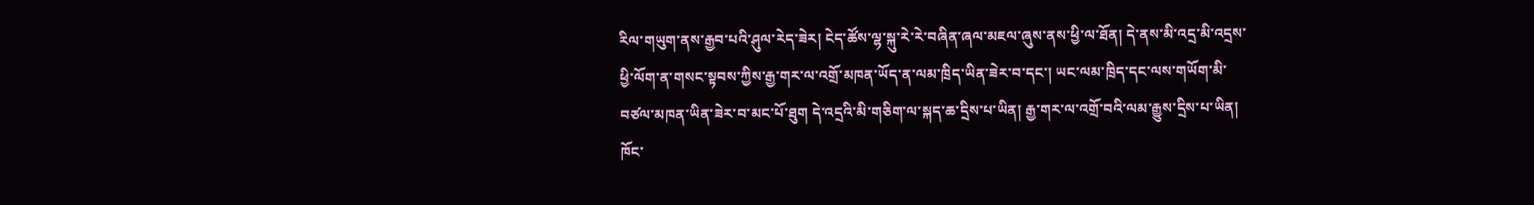རིལ་གཡུག་ནས་རྒྱབ་པའི་ཤུལ་རེད་ཟེར། ངེད་ཚོས་ལྷ་སྐུ་རེ་རེ་བཞིན་ཞལ་མཇལ་ཞུས་ནས་ཕྱི་ལ་ཐོན། དེ་ནས་མི་འདྲ་མི་འདྲས་ཕྱི་ལོག་ན་གསང་སྟབས་ཀྱིས་རྒྱ་གར་ལ་འགྲོ་མཁན་ཡོད་ན་ལམ་ཁྲིད་ཡིན་ཟེར་བ་དང་། ཡང་ལམ་ཁྲིད་དང་ལས་གཡོག་མི་བཙལ་མཁན་ཡིན་ཟེར་བ་མང་པོ་ཐུག དེ་འདྲའི་མི་གཅིག་ལ་སྐད་ཆ་དྲིས་པ་ཡིན། རྒྱ་གར་ལ་འགྲོ་བའི་ལམ་རྒྱུས་དྲིས་པ་ཡིན། ཁོང་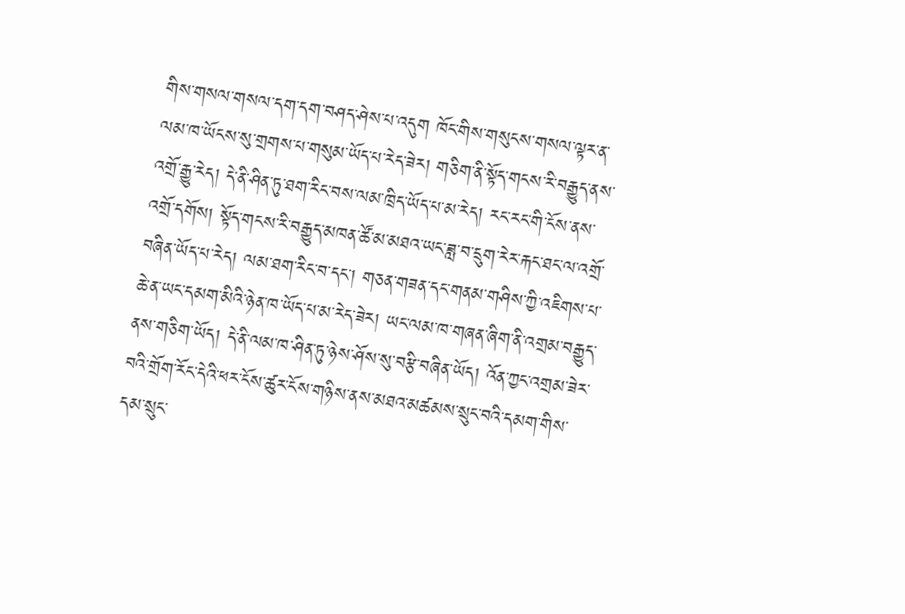གིས་གསལ་གསལ་དག་དག་བཤད་ཤེས་པ་འདུག ཁོང་གིས་གསུངས་གསལ་ལྟར་ན་ལམ་ཁ་ཡོངས་སུ་གྲགས་པ་གསུམ་ཡོད་པ་རེད་ཟེར། གཅིག་ནི་སྟོད་གངས་རི་བརྒྱུད་ནས་འགྲོ་རྒྱུ་རེད། དེ་ནི་ཤིན་ཏུ་ཐག་རིང་བས་ལམ་ཁྲིད་ཡོད་པ་མ་རེད། རང་རང་གི་ངོས་ནས་འགྲོ་དགོས། སྟོད་གངས་རི་བརྒྱུད་མཁན་ཚོ་མ་མཐའ་ཡང་ཟླ་བ་དྲུག་རེར་རྐང་ཐང་ལ་འགྲོ་བཞིན་ཡོད་པ་རེད། ལམ་ཐག་རིང་བ་དང་། གཅན་གཟན་དང་གནམ་གཤིས་ཀྱི་འཇིགས་པ་ཆེ་ན་ཡང་དམག་མིའི་ཉེན་ཁ་ཡོད་པ་མ་རེད་ཟེར། ཡང་ལམ་ཁ་གཞན་ཞིག་ནི་འགྲམ་བརྒྱུད་ནས་གཅིག་ཡོད། དེ་ནི་ལམ་ཁ་ཤིན་ཏུ་ཉེས་ཤོས་སུ་བརྩི་བཞིན་ཡོད། འོན་ཀྱང་འགྲམ་ཟེར་བའི་གྲོག་རོང་དེའི་ཕར་ངོས་ཚུར་ངོས་གཉིས་ནས་མཐའ་མཚམས་སྲུང་བའི་དམག་གིས་དམ་སྲུང་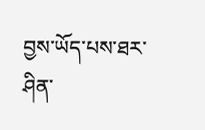བྱས་ཡོད་པས་ཐར་ཤིན་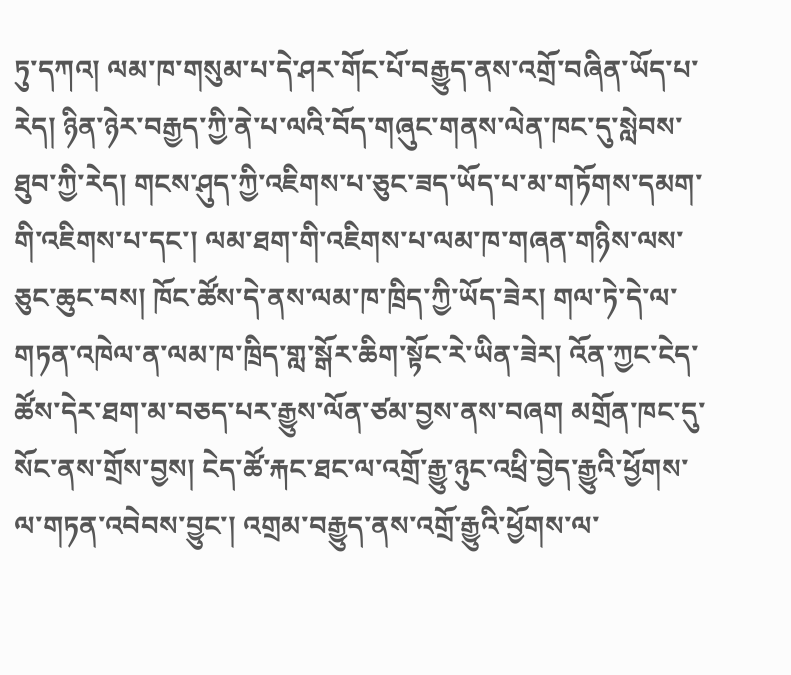ཏུ་དཀའ། ལམ་ཁ་གསུམ་པ་དེ་ཤར་གོང་པོ་བརྒྱུད་ནས་འགྲོ་བཞིན་ཡོད་པ་རེད། ཉིན་ཉེར་བརྒྱད་ཀྱི་ནེ་པ་ལའི་བོད་གཞུང་གནས་ལེན་ཁང་དུ་སླེབས་ཐུབ་ཀྱི་རེད། གངས་ཤུད་ཀྱི་འཇིགས་པ་ཅུང་ཟད་ཡོད་པ་མ་གཏོགས་དམག་གི་འཇིགས་པ་དང་། ལམ་ཐག་གི་འཇིགས་པ་ལམ་ཁ་གཞན་གཉིས་ལས་ཅུང་ཆུང་བས། ཁོང་ཚོས་དེ་ནས་ལམ་ཁ་ཁྲིད་ཀྱི་ཡོད་ཟེར། གལ་ཏེ་དེ་ལ་གཏན་འཁེལ་ན་ལམ་ཁ་ཁྲིད་གླ་སྒོར་ཆིག་སྟོང་རེ་ཡིན་ཟེར། འོན་ཀྱང་ངེད་ཚོས་དེར་ཐག་མ་བཅད་པར་རྒྱུས་ལོན་ཙམ་བྱས་ནས་བཞག མགྲོན་ཁང་དུ་སོང་ནས་གྲོས་བྱས། ངེད་ཚོ་རྐང་ཐང་ལ་འགྲོ་རྒྱུ་ཉུང་འཕྲི་བྱེད་རྒྱུའི་ཕྱོགས་ལ་གཏན་འབེབས་བྱུང་། འགྲམ་བརྒྱུད་ནས་འགྲོ་རྒྱུའི་ཕྱོགས་ལ་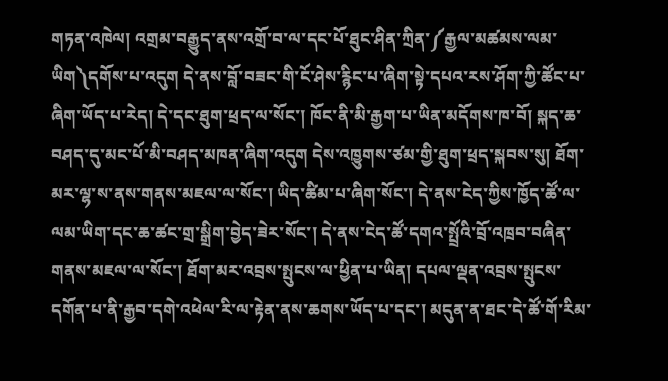གཏན་འཁེལ། འགྲམ་བརྒྱུད་ནས་འགྲོ་བ་ལ་དང་པོ་ཐུང་ཤིན་ཀྲིན་༼རྒྱལ་མཚམས་ལམ་ཡིག༽དགོས་པ་འདུག དེ་ནས་བློ་བཟང་གི་ངོ་ཤེས་རྙིང་པ་ཞིག་སྟེ་དཔའ་རས་ཤོག་ཀྱི་ཚོང་པ་ཞིག་ཡོད་པ་རེད། དེ་དང་ཐུག་ཕྲད་ལ་སོང་། ཁོང་ནི་མི་རྒྱག་པ་ཡིན་མདོགས་ཁ་བོ། སྐད་ཆ་བཤད་དུ་མང་པོ་མི་བཤད་མཁན་ཞིག་འདུག དེས་འཁྱུགས་ཙམ་གྱི་ཐུག་ཕྲད་སྐབས་སུ། ཐོག་མར་ལྷ་ས་ནས་གནས་མཇལ་ལ་སོང་། ཡིད་ཚིམ་པ་ཞིག་སོང་། དེ་ནས་ངེད་ཀྱིས་ཁྱོད་ཚོ་ལ་ལམ་ཡིག་དང་ཆ་ཚང་གྲ་སྒྲིག་བྱེད་ཟེར་སོང་། དེ་ནས་ངེད་ཚོ་དགའ་སྤྲོའི་བྲོ་འཁྲབ་བཞིན་གནས་མཇལ་ལ་སོང་། ཐོག་མར་འབྲས་སྤུངས་ལ་ཕྱིན་པ་ཡིན། དཔལ་ལྡན་འབྲས་སྤུངས་དགོན་པ་ནི་རྒྱབ་དགེ་འཕེལ་རི་ལ་རྟེན་ནས་ཆགས་ཡོད་པ་དང་། མདུན་ན་ཐང་དེ་ཚོ་གོ་རིམ་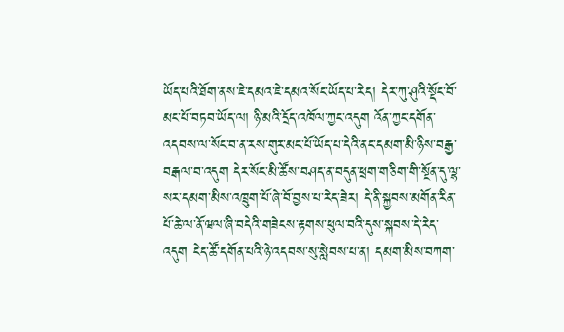ཡོད་པའི་ཐོག་ནས་ཇེ་དམའ་ཇེ་དམའ་སོང་ཡོད་པ་རེད། དེར་ཀུ་ཤུའི་སྡོང་བོ་མང་པོ་བཏབ་ཡོད་ལ། ཉི་མའི་དྲོད་འཁོལ་ཀྱང་འདུག འོན་ཀྱང་དགོན་འདབས་ལ་སོང་བ་ན་རས་གུར་མང་པོ་ཡོད་པ་དེའི་ནང་དམག་མི་ཉིས་བརྒྱ་བརྒལ་བ་འདུག དེར་སོང་མི་ཚོས་བཤད་ན་བདུན་ཕྲག་གཅིག་གི་སྔོན་དུ་ལྷ་སར་དམག་མིས་འཁྲུག་པོ་ཞེ་བོ་བྱས་པ་རེད་ཟེར། དེ་ནི་སྐྱབས་མགོན་རིན་པོ་ཆེ་ལ་ནོ་ཝལ་ཞི་བདེའི་གཟེངས་རྟགས་ཕུལ་བའི་དུས་སྐབས་དེ་རེད་འདུག ངེད་ཚོ་དགོན་པའི་ཉེ་འདབས་སུ་སླེབས་པ་ན། དམག་མིས་བཀག་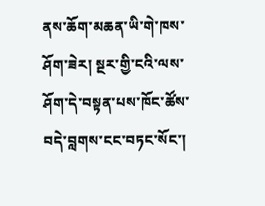ནས་ཆོག་མཆན་ཡི་གེ་ཁས་ཤོག་ཟེར། སྔར་གྱི་ངའི་ལས་ཤོག་དེ་བསྟན་པས་ཁོང་ཚོས་བདེ་བླགས་ངང་བཏང་སོང་།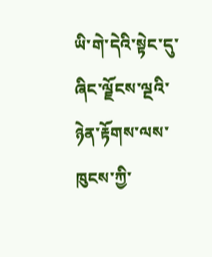ཡི་གེ་དེའི་སྟེང་དུ་ཞིང་ལྗོངས་ལྔའི་ཉེན་རྟོགས་ལས་ཁུངས་ཀྱི་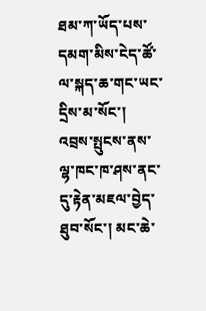ཐམ་ཀ་ཡོད་པས་དམག་མིས་ངེད་ཚོ་ལ་སྐད་ཆ་གང་ཡང་དྲིས་མ་སོང་། འབྲས་སྤུངས་ནས་ལྷ་ཁང་ཁ་ཤས་ནང་དུ་རྟེན་མཇལ་བྱེད་ཐུབ་སོང་། མང་ཆེ་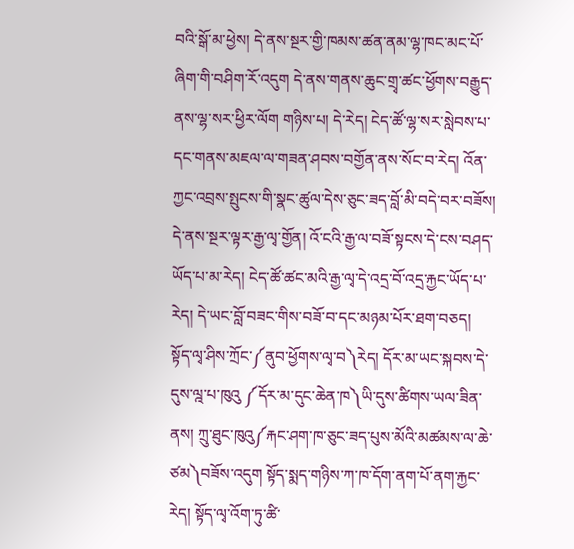བའི་སྒོ་མ་ཕྱེས། དེ་ནས་སྔར་གྱི་ཁམས་ཚན་ནམ་ལྷ་ཁང་མང་པོ་ཞིག་གི་བཤིག་རོ་འདུག དེ་ནས་གནས་ཆུང་གྲྭ་ཚང་ཕྱོགས་བརྒྱུད་ནས་ལྷ་སར་ཕྱིར་ལོག གཉིས་པ། དེ་རེད། ངེད་ཚོ་ལྷ་སར་སླེབས་པ་དང་གནས་མཇལ་ལ་གཟན་ཤབས་བགྱོན་ནས་སོང་བ་རེད། འོན་ཀྱང་འབྲས་སྤུངས་གི་སྣང་ཚུལ་དེས་ཅུང་ཟད་བློ་མི་བདེ་བར་བཟོས། དེ་ནས་སྔར་ལྟར་རྒྱ་ལྭ་གྱོན། འོ་ངའི་རྒྱ་ལ་བཟོ་སྟངས་དེ་ངས་བཤད་ཡོད་པ་མ་རེད། ངེད་ཚོ་ཚང་མའི་རྒྱ་ལྭ་དེ་འདྲ་བོ་འདྲ་རྐྱང་ཡོད་པ་རེད། དེ་ཡང་བློ་བཟང་གིས་བཟོ་བ་དང་མཉམ་པོར་ཐག་བཅད། སྟོད་ལྭ་ཤིས་ཀྲོང་༼ནུབ་ཕྱོགས་ལྭ་བ༽རེད། དོར་མ་ཡང་སྐབས་དེ་དུས་ལྰ་པ་ཁུའུ ༼དོར་མ་དུང་ཆེན་ཁ༽ཡི་དུས་ཚིགས་ཡལ་ཟིན་ནས། ཀྲུ་ཐུང་ཁུའུ༼རྐང་ཤག་ཁ་ཅུང་ཟད་པུས་མོའི་མཚམས་ལ་ཆེ་ཙམ༽བཟོས་འདུག སྟོད་སྨད་གཉིས་ཀ་ཁ་དོག་ནག་པོ་ནག་རྐྱང་རེད། སྟོད་ལྭ་འོག་ཏུ་ཚི་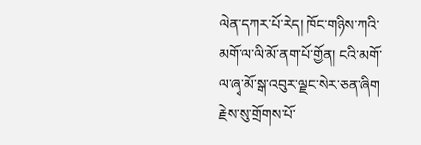ལེན་དཀར་པོ་རེད། ཁོང་གཉིས་ཀའི་མགོ་ལ་ལི་མོ་ནག་པོ་གྱོན། ངའི་མགོ་ལ་ཞྭ་མོ་སྒ་འབུར་ལྗང་སེར་ཅན་ཞིག རྗེས་སུ་གྲོགས་པོ་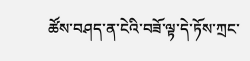ཚོས་བཤད་ན་ངེའི་བཟོ་ལྟ་དེ་ཏོས་ཀྲང་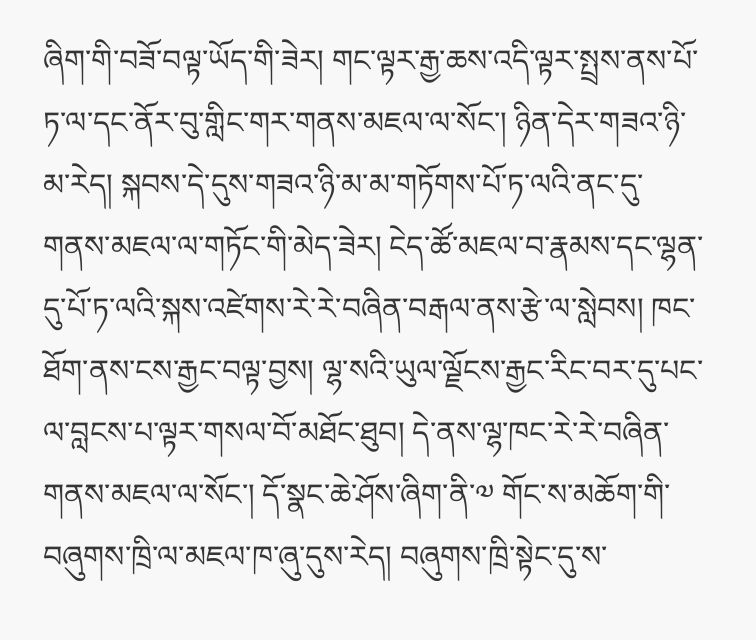ཞིག་གི་བཟོ་བལྟ་ཡོད་གི་ཟེར། གང་ལྟར་རྒྱ་ཆས་འདི་ལྟར་སྤྲས་ནས་པོ་ཏ་ལ་དང་ནོར་བུ་གླིང་གར་གནས་མཇལ་ལ་སོང་། ཉིན་དེར་གཟའ་ཉི་མ་རེད། སྐབས་དེ་དུས་གཟའ་ཉི་མ་མ་གཏོགས་པོ་ཏ་ལའི་ནང་དུ་གནས་མཇལ་ལ་གཏོང་གི་མེད་ཟེར། ངེད་ཚོ་མཇལ་བ་རྣམས་དང་ལྷན་དུ་པོ་ཏ་ལའི་སྐས་འཛེགས་རེ་རེ་བཞིན་བརྒལ་ནས་རྩེ་ལ་སླེབས། ཁང་ཐོག་ནས་ངས་རྒྱང་བལྟ་བྱས། ལྷ་སའི་ཡུལ་ལྗོངས་རྒྱང་རིང་བར་དུ་པང་ལ་བླངས་པ་ལྟར་གསལ་བོ་མཐོང་ཐུབ། དེ་ནས་ལྷ་ཁང་རེ་རེ་བཞིན་གནས་མཇལ་ལ་སོང་། དོ་སྣང་ཆེ་ཤོས་ཞིག་ནི་༧ གོང་ས་མཆོག་གི་བཞུགས་ཁྲི་ལ་མཇལ་ཁ་ཞུ་དུས་རེད། བཞུགས་ཁྲི་སྟེང་དུ་ས་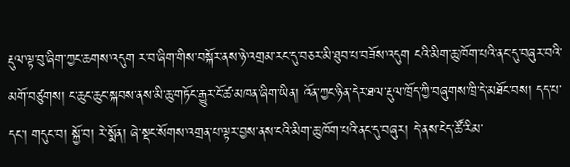རྡུལ་ལྟ་བུ་ཞིག་ཀྱང་ཆགས་འདུག ར་བ་ཞིག་གིས་བསྐོར་ནས་ཉེ་འགྲམ་རང་དུ་བཅར་མི་ཐུབ་པ་བཟོས་འདུག ངའི་མིག་ཆུ་ཁོག་པའི་ནང་དུ་བཞུར་བའི་མགོ་བཙུགས། ང་ཆུང་ཆུང་སྐབས་ནས་མི་ཆུ་གཏོང་རྒྱུར་ངོ་ཚ་མཁན་ཞིག་ཡིན། འོན་ཀྱང་ཉིན་དེར་ཐལ་རྡུལ་ཁྲོད་ཀྱི་བཞུགས་ཁྲི་དེ་མཐོང་བས། དད་པ་དང་། གདུང་བ། སྐྱོ་བ། རེ་སྨོན། ཞེ་སྡང་སོགས་འགྲན་པ་ལྟར་བྱས་ནས་ངའི་མིག་ཆུ་ཁོག་པའི་ནང་དུ་བཞུར། དེ་ནས་ངེད་ཚོ་རིམ་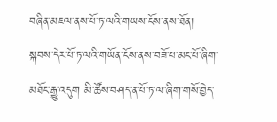བཞིན་མཇལ་ནས་པོ་ཏ་ལའི་གཡས་ངོས་ནས་ཐོན། སྐབས་དེར་པོ་ཏ་ལའི་གཡོན་ངོས་ནས་བཟོ་པ་མང་པོ་ཞིག་མཐོང་རྒྱུ་འདུག མི་ཚོས་བཤད་ན་པོ་ཏ་ལ་ཞིག་གསོ་བྱེད་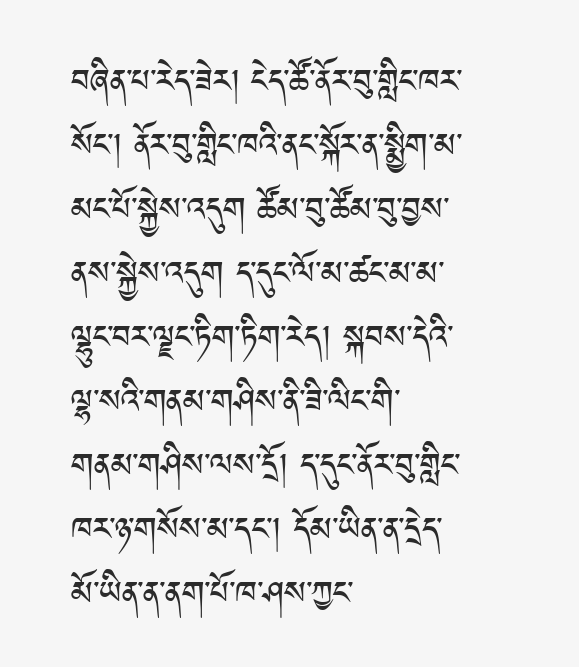བཞིན་པ་རེད་ཟེར། ངེད་ཚོ་ནོར་བུ་གླིང་ཁར་སོང་། ནོར་བུ་གླིང་ཁའི་ནང་སྐོར་ན་སྨྱིག་མ་མང་པོ་སྐྱེས་འདུག ཚོམ་བུ་ཚོམ་བུ་བྱས་ནས་སྐྱེས་འདུག ད་དུང་ལོ་མ་ཚང་མ་མ་ལྷུང་བར་ལྗང་ཏིག་ཏིག་རེད། སྐབས་དེའི་ལྷ་སའི་གནམ་གཤིས་ནི་ཟི་ལིང་གི་གནམ་གཤིས་ལས་དྲོ། ད་དུང་ནོར་བུ་གླིང་ཁར་ཉ་གསོས་མ་དང་། དོམ་ཡིན་ན་དྲེད་མོ་ཡིན་ན་ནག་པོ་ཁ་ཤས་ཀྱང་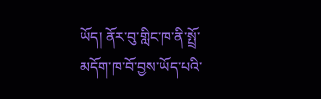ཡོད། ནོར་བུ་གླིང་ཁ་ནི་སྤྲོ་མདོག་ཁ་བོ་བྱས་ཡོད་པའི་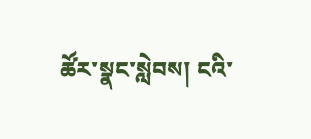ཚོར་སྣང་སླེབས། ངའི་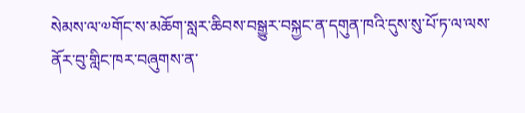སེམས་ལ་༧གོང་ས་མཆོག་སླར་ཆིབས་བསྒྱུར་བསྐྱང་ན་དགུན་ཁའི་དུས་སུ་པོ་ཏ་ལ་ལས་ནོར་བུ་གླིང་ཁར་བཞུགས་ན་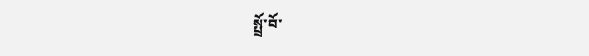སྤྲོ་བོ་